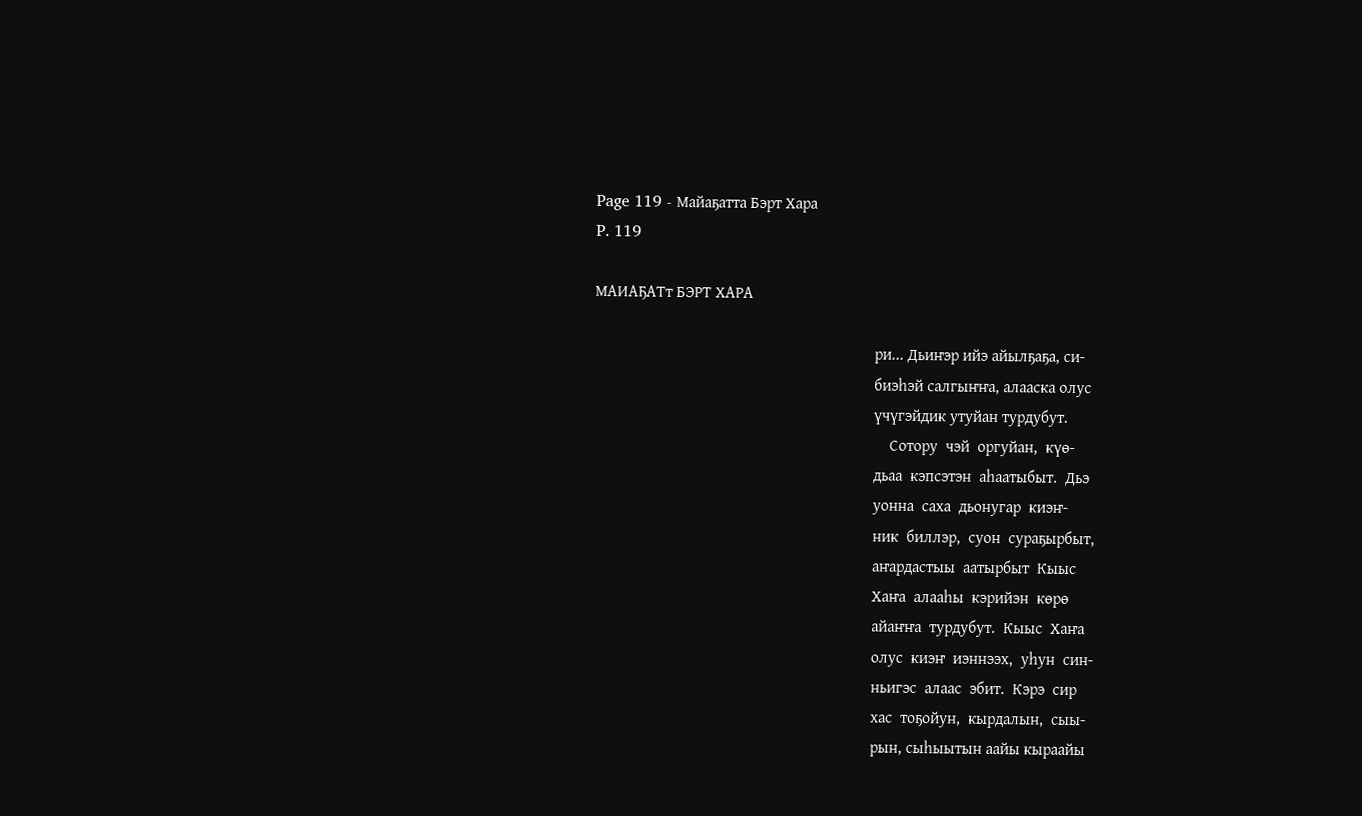Page 119 - Майаҕатта Бэрт Хара
P. 119

МАИАҔАТт БЭРТ ХАРА

                                                                      ри... Дьиҥэр ийэ айылҕаҕа, си-
                                                                      биэһэй салгыҥҥа, алааска олус
                                                                      үчүгэйдик утуйан турдубут.
                                                                          Сотору  чэй  оргуйан,  күө-
                                                                      дьаа  кэпсэтэн  аһаатыбыт.  Дьэ
                                                                      уонна  саха  дьонугар  киэҥ-
                                                                      ник  биллэр,  суон  сураҕырбыт,
                                                                      аҥардастыы  аатырбыт  Кыыс
                                                                      Хаҥа  алааһы  кэрийэн  көрө
                                                                      айаҥҥа  турдубут.  Кыыс  Хаҥа
                                                                      олус  киэҥ  иэннээх,  уһун  син-
                                                                      ньигэс  алаас  эбит.  Кэрэ  сир
                                                                      хас  тоҕойун,  кырдалын,  сыы-
                                                                      рын, сыһыытын аайы кыраайы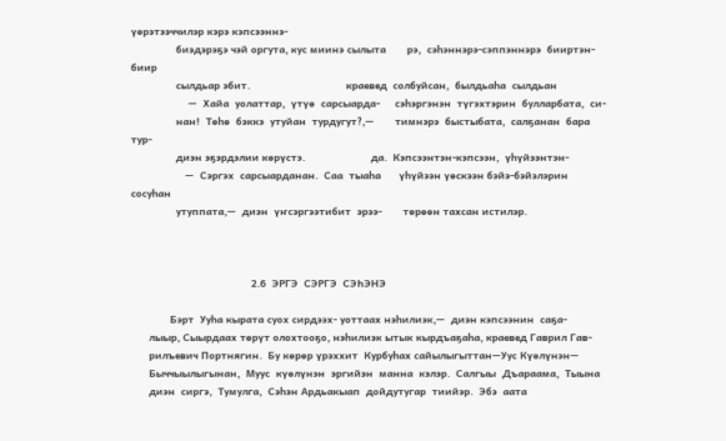үөрэтээччилэр кэрэ кэпсээннэ-
               биэдэрэҕэ чэй оргута, кус миинэ сылыта       рэ,  сэһэннэрэ-сэппэннэрэ  бииртэн-биир
               сылдьар эбит.                                краевед  солбуйсан,  былдьаһа  сылдьан
                   —  Хайа  уолаттар,  үтүө  сарсыарда-     сэһэргэнэн  түгэхтэрин  булларбата,  си-
               нан!  Төһө  бэккэ  утуйан  турдугут?,—       тимнэрэ  быстыбата,  салҕанан  бара тур-
               диэн эҕэрдэлии көрүстэ.                      да.  Кэпсээнтэн-кэпсээн,  үһүйээнтэн-
                  —  Сэргэх  сарсыарданан.  Саа  тыаһа      үһүйээн үөскээн бэйэ-бэйэлэрин сосуһан
               утуппата,—  диэн  үҥсэргээтибит  эрээ-       төрөөн тахсан истилэр.



                                        2.6  ЭРГЭ  СЭРГЭ  СЭҺЭНЭ

             Бэрт  Ууһа кырата суох сирдээх- уоттаах нэһилиэк,—  диэн кэпсээнин  саҕа-
      лыыр, Сыырдаах төрүт олохтооҕо, нэһилиэк ытык кырдъаҕаһа, краевед Гаврил Гав-
      рилъевич Портнягин.  Бу көрөр үрэххит  Курбуһах сайылыгыттан—Уус Күөлүнэн—
      Быччыылыгынан,  Муус  күөлүнэн  эргийэн  манна  кэлэр.  Салгыы  Дъараама,  Тыына
      диэн  сиргэ,  Тумулга,  Сэһэн Ардьакыап  дойдутугар  тиийэр.  Эбэ  аата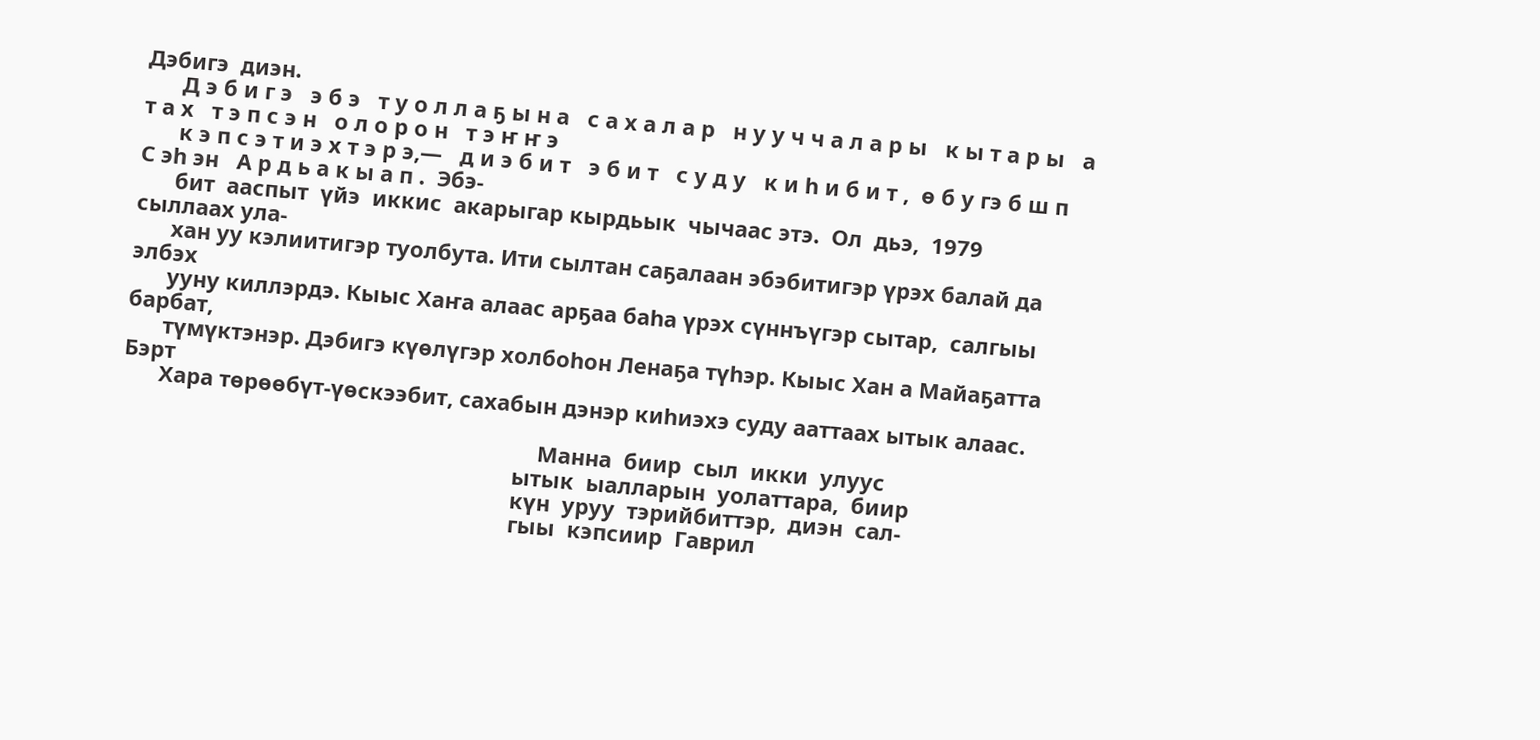Дэбигэ  диэн.
      Д э б и г э   э б э   т у о л л а ҕ ы н а   с а х а л а р   н у у ч ч а л а р ы   к ы т а р ы   а т а х   т э п с э н   о л о р о н   т э ҥ ҥ э
      к э п с э т и э х т э р э,—   д и э б и т   э б и т   с у д у   к и һ и б и т ,  ө б у гэ б ш п   С эһ эн   А р д ь а к ы а п .  Эбэ-
      бит  ааспыт  үйэ  иккис  акарыгар кырдьык  чычаас этэ.  Ол  дьэ,  1979  сыллаах ула-
      хан уу кэлиитигэр туолбута. Ити сылтан саҕалаан эбэбитигэр үрэх балай да элбэх
      ууну киллэрдэ. Кыыс Хаҥа алаас арҕаа баһа үрэх сүннъүгэр сытар,  салгыы барбат,
      түмүктэнэр. Дэбигэ күөлүгэр холбоһон Ленаҕа түһэр. Кыыс Хан а Майаҕатта Бэрт
      Хара төрөөбүт-үөскээбит, сахабын дэнэр киһиэхэ суду ааттаах ытык алаас.

                                                                      Манна  биир  сыл  икки  улуус
                                                                  ытык  ыалларын  уолаттара,  биир
                                                                  күн  уруу  тэрийбиттэр,  диэн  сал-
                                                                  гыы  кэпсиир  Гаврил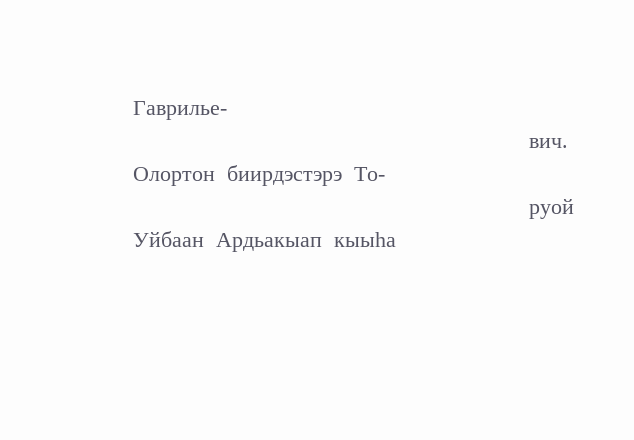Гаврилье-
                                                                  вич.  Олортон  биирдэстэрэ  То-
                                                                  руой  Уйбаан  Ардьакыап  кыыһа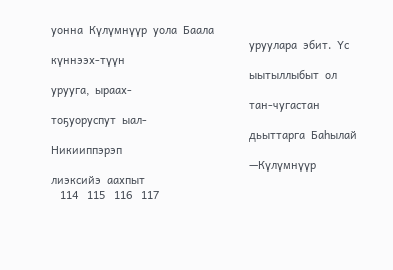уонна  Күлүмнүүр  уола  Баала
                                                                  уруулара  эбит.  Үс  күннээх-түүн
                                                                  ыытыллыбыт  ол  урууга,  ыраах-
                                                                  тан-чугастан  тоҕуоруспут  ыал-
                                                                  дьыттарга  Баһылай  Никииппэрэп
                                                                  —Күлүмнүүр  лиэксийэ  аахпыт
   114   115   116   117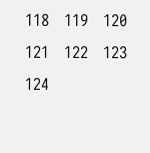118   119   120   121   122   123   124